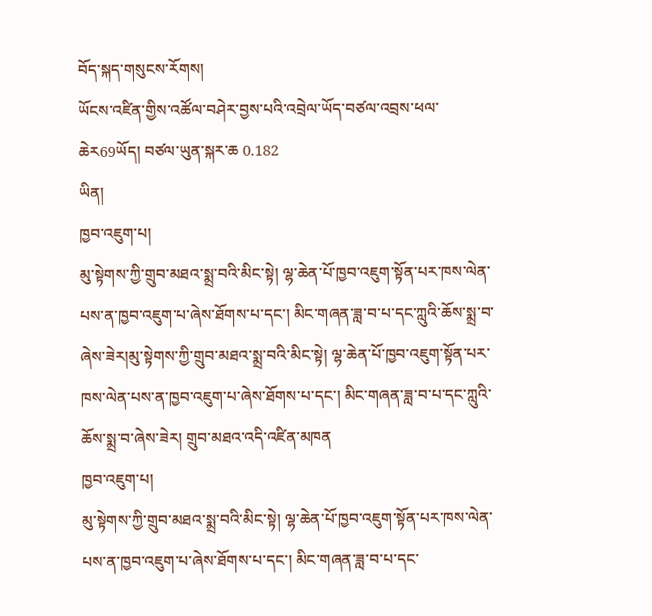བོད་སྐད་གསུངས་རོགས།
ཡོངས་འཛིན་གྱིས་འཚོལ་བཤེར་བྱས་པའི་འབྲེལ་ཡོད་བཙལ་འབྲས་ཕལ་ཆེར69ཡོད། བཙལ་ཡུན་སྐར་ཆ 0.182
ཡིན།
ཁྱབ་འཇུག་པ།
མུ་སྟེགས་ཀྱི་གྲུབ་མཐའ་སྨྲ་བའི་མིང་སྟེ། ལྷ་ཆེན་པོ་ཁྱབ་འཇུག་སྟོན་པར་ཁས་ལེན་པས་ན་ཁྱབ་འཇུག་པ་ཞེས་ཐོགས་པ་དང་། མིང་གཞན་ཟླ་བ་པ་དང་ཀླུའི་ཆོས་སྨྲ་བ་ཞེས་ཟེར།མུ་སྟེགས་ཀྱི་གྲུབ་མཐའ་སྨྲ་བའི་མིང་སྟེ། ལྷ་ཆེན་པོ་ཁྱབ་འཇུག་སྟོན་པར་ཁས་ལེན་པས་ན་ཁྱབ་འཇུག་པ་ཞེས་ཐོགས་པ་དང་། མིང་གཞན་ཟླ་བ་པ་དང་ཀླུའི་ཆོས་སྨྲ་བ་ཞེས་ཟེར། གྲུབ་མཐའ་འདི་འཛིན་མཁན
ཁྱབ་འཇུག་པ།
མུ་སྟེགས་ཀྱི་གྲུབ་མཐའ་སྨྲ་བའི་མིང་སྟེ། ལྷ་ཆེན་པོ་ཁྱབ་འཇུག་སྟོན་པར་ཁས་ལེན་པས་ན་ཁྱབ་འཇུག་པ་ཞེས་ཐོགས་པ་དང་། མིང་གཞན་ཟླ་བ་པ་དང་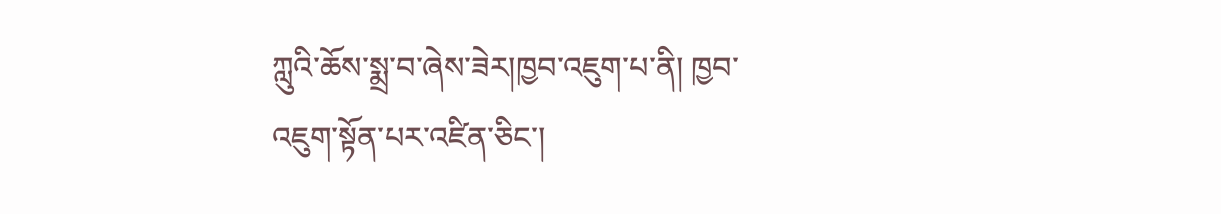ཀླུའི་ཆོས་སྨྲ་བ་ཞེས་ཟེར།ཁྱབ་འཇུག་པ་ནི། ཁྱབ་འཇུག་སྟོན་པར་འཛིན་ཅིང་།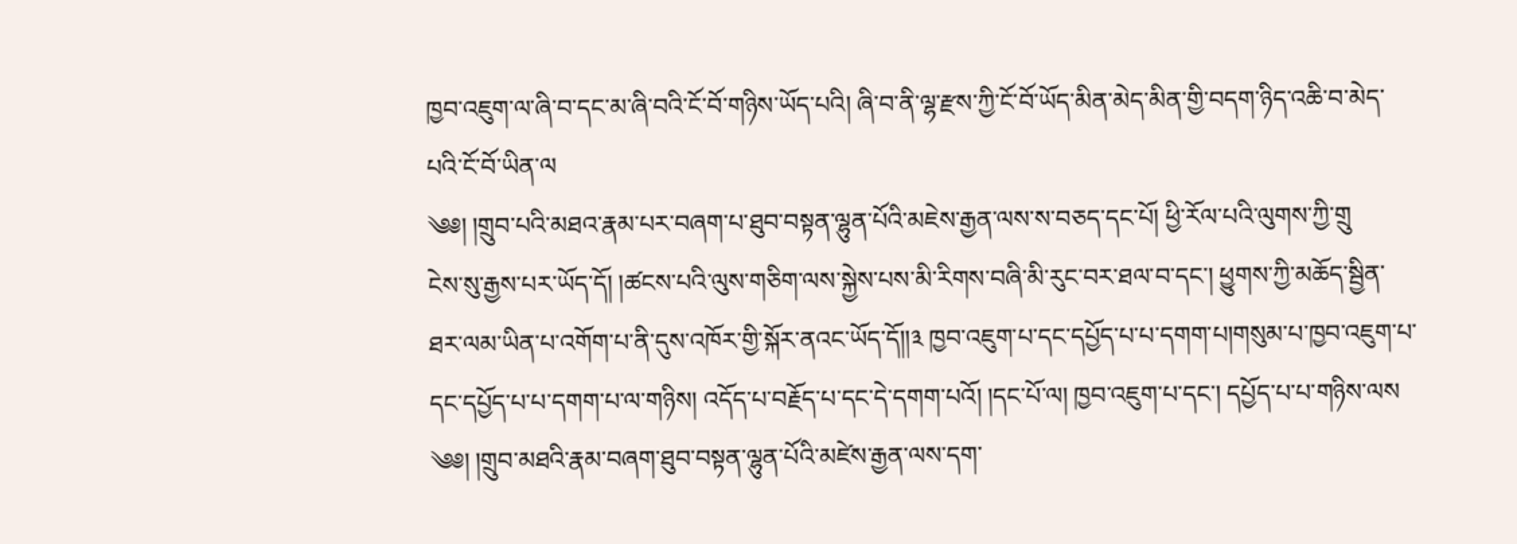ཁྱབ་འཇུག་ལ་ཞི་བ་དང་མ་ཞི་བའི་ངོ་བོ་གཉིས་ཡོད་པའི། ཞི་བ་ནི་ལྷ་རྫས་ཀྱི་ངོ་བོ་ཡོད་མིན་མེད་མིན་གྱི་བདག་ཉིད་འཆི་བ་མེད་པའི་ངོ་བོ་ཡིན་ལ
༄༅། །གྲུབ་པའི་མཐའ་རྣམ་པར་བཞག་པ་ཐུབ་བསྟན་ལྷུན་པོའི་མཇེས་རྒྱན་ལས་ས་བཅད་དང་པོ། ཕྱི་རོལ་པའི་ལུགས་ཀྱི་གྲུ
ངེས་སུ་རྒྱས་པར་ཡོད་དོ། །ཚངས་པའི་ལུས་གཅིག་ལས་སྐྱེས་པས་མི་རིགས་བཞི་མི་རུང་བར་ཐལ་བ་དང་། ཕྱུགས་ཀྱི་མཆོད་སྦྱིན་ཐར་ལམ་ཡིན་པ་འགོག་པ་ནི་དུས་འཁོར་གྱི་སྐོར་ནའང་ཡོད་དོ།།༣ ཁྱབ་འཇུག་པ་དང་དཔྱོད་པ་པ་དགག་པ།གསུམ་པ་ཁྱབ་འཇུག་པ་དང་དཔྱོད་པ་པ་དགག་པ་ལ་གཉིས། འདོད་པ་བརྗོད་པ་དང་དེ་དགག་པའོ། །དང་པོ་ལ། ཁྱབ་འཇུག་པ་དང་། དཔྱོད་པ་པ་གཉིས་ལས
༄༅། །གྲུབ་མཐའི་རྣམ་བཞག་ཐུབ་བསྟན་ལྷུན་པོའི་མཛེས་རྒྱན་ལས་དག་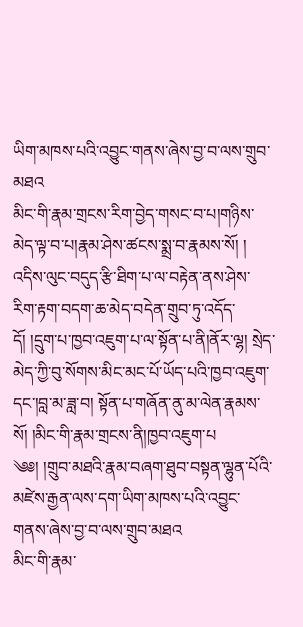ཡིག་མཁས་པའི་འབྱུང་གནས་ཞེས་བྱ་བ་ལས་གྲུབ་མཐའ
མིང་གི་རྣམ་གྲངས་རིག་བྱེད་གསང་བ་པ།གཉིས་མེད་ལྟ་བ་པ།རྣམ་ཤེས་ཚངས་སྨྲ་བ་རྣམས་སོ། ། འདིས་ལུང་བདུད་རྩི་ཐིག་པ་ལ་བརྟེན་ནས་ཤེས་རིག་རྟག་བདག་ཆ་མེད་བདེན་གྲུབ་ཏུ་འདོད་དོ། །དྲུག་པ་ཁྱབ་འཇུག་པ་ལ་སྟོན་པ་ནི།ནོར་ལྷ། སྲེད་མེད་ཀྱི་བུ་སོགས་མིང་མང་པོ་ཡོད་པའི་ཁྱབ་འཇུག་དང་།བླ་མ་ཟླ་བ། སྟོན་པ་གཞོན་ནུ་མ་ལེན་རྣམས་སོ། །མིང་གི་རྣམ་གྲངས་ནི།ཁྱབ་འཇུག་པ
༄༅། །གྲུབ་མཐའི་རྣམ་བཞག་ཐུབ་བསྟན་ལྷུན་པོའི་མཛེས་རྒྱན་ལས་དག་ཡིག་མཁས་པའི་འབྱུང་གནས་ཞེས་བྱ་བ་ལས་གྲུབ་མཐའ
མིང་གི་རྣམ་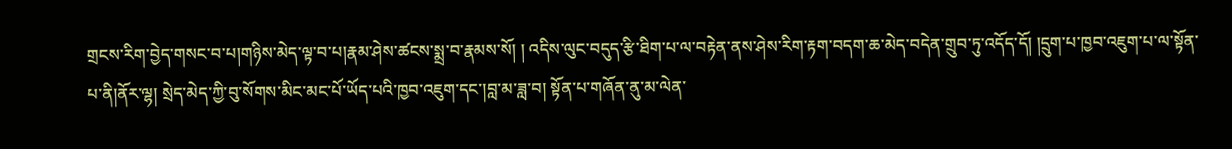གྲངས་རིག་བྱེད་གསང་བ་པ།གཉིས་མེད་ལྟ་བ་པ།རྣམ་ཤེས་ཚངས་སྨྲ་བ་རྣམས་སོ། ། འདིས་ལུང་བདུད་རྩི་ཐིག་པ་ལ་བརྟེན་ནས་ཤེས་རིག་རྟག་བདག་ཆ་མེད་བདེན་གྲུབ་ཏུ་འདོད་དོ། །དྲུག་པ་ཁྱབ་འཇུག་པ་ལ་སྟོན་པ་ནི།ནོར་ལྷ། སྲེད་མེད་ཀྱི་བུ་སོགས་མིང་མང་པོ་ཡོད་པའི་ཁྱབ་འཇུག་དང་།བླ་མ་ཟླ་བ། སྟོན་པ་གཞོན་ནུ་མ་ལེན་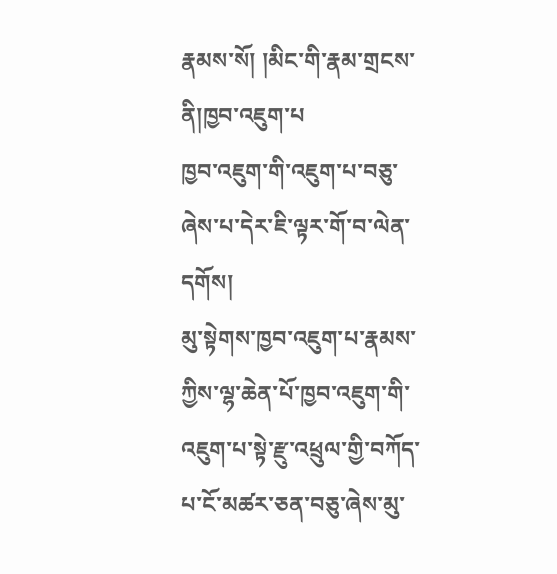རྣམས་སོ། །མིང་གི་རྣམ་གྲངས་ནི།ཁྱབ་འཇུག་པ
ཁྱབ་འཇུག་གི་འཇུག་པ་བཅུ་ཞེས་པ་དེར་ཇི་ལྟར་གོ་བ་ལེན་དགོས།
མུ་སྟེགས་ཁྱབ་འཇུག་པ་རྣམས་ཀྱིས་ལྷ་ཆེན་པོ་ཁྱབ་འཇུག་གི་འཇུག་པ་སྟེ་རྫུ་འཕྲུལ་གྱི་བཀོད་པ་ངོ་མཚར་ཅན་བཅུ་ཞེས་མུ་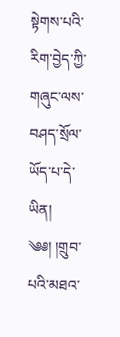སྟེགས་པའི་རིག་བྱེད་ཀྱི་གཞུང་ལས་བཤད་སྲོལ་ཡོད་པ་དེ་ཡིན།
༄༅། །གྲུབ་པའི་མཐའ་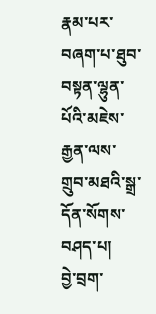རྣམ་པར་བཞག་པ་ཐུབ་བསྟན་ལྷུན་པོའི་མཇེས་རྒྱན་ལས་གྲུབ་མཐའི་སྒྲ་དོན་སོགས་བཤད་པ།
བྱེ་བྲག་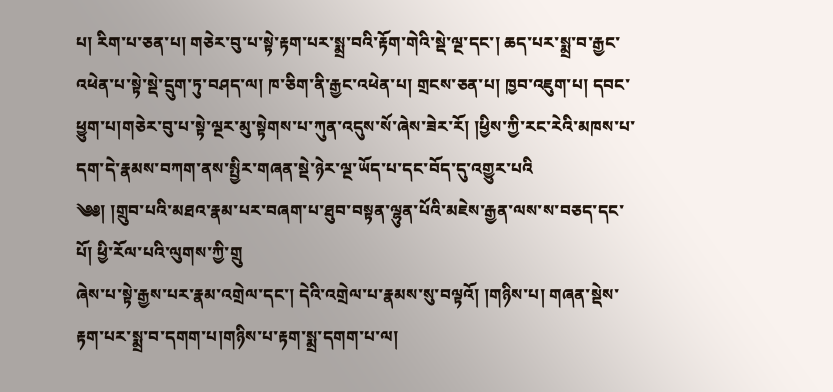པ། རིག་པ་ཅན་པ། གཅེར་བུ་པ་སྟེ་རྟག་པར་སྨྲ་བའི་རྟོག་གེའི་སྡེ་ལྔ་དང་། ཆད་པར་སྨྲ་བ་རྒྱང་འཕེན་པ་སྟེ་སྡེ་དྲུག་ཏུ་བཤད་ལ། ཁ་ཅིག་ནི་རྒྱང་འཕེན་པ། གྲངས་ཅན་པ། ཁྱབ་འཇུག་པ། དབང་ཕྱུག་པ།གཅེར་བུ་པ་སྟེ་ལྔར་མུ་སྟེགས་པ་ཀུན་འདུས་སོ་ཞེས་ཟེར་རོ། །ཕྱིས་ཀྱི་རང་རེའི་མཁས་པ་དག་དེ་རྣམས་བཀག་ནས་སྤྱིར་གཞན་སྡེ་ཉེར་ལྔ་ཡོད་པ་དང་བོད་དུ་འགྱུར་པའི
༄༅། །གྲུབ་པའི་མཐའ་རྣམ་པར་བཞག་པ་ཐུབ་བསྟན་ལྷུན་པོའི་མཇེས་རྒྱན་ལས་ས་བཅད་དང་པོ། ཕྱི་རོལ་པའི་ལུགས་ཀྱི་གྲུ
ཞེས་པ་སྟེ་རྒྱས་པར་རྣམ་འགྲེལ་དང་། དེའི་འགྲེལ་པ་རྣམས་སུ་བལྟའོ། །གཉིས་པ། གཞན་སྡེས་རྟག་པར་སྨྲ་བ་དགག་པ།གཉིས་པ་རྟག་སྨྲ་དགག་པ་ལ།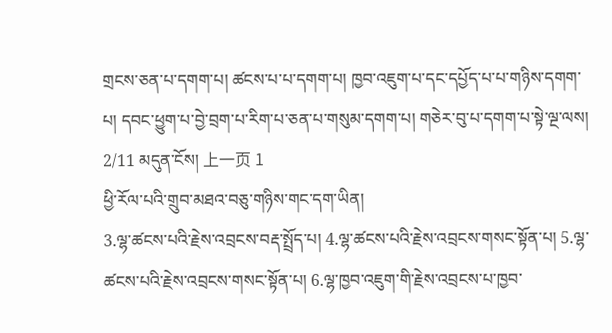གྲངས་ཅན་པ་དགག་པ། ཚངས་པ་པ་དགག་པ། ཁྱབ་འཇུག་པ་དང་དཔྱོད་པ་པ་གཉིས་དགག་པ། དབང་ཕྱུག་པ་བྱེ་བྲག་པ་རིག་པ་ཅན་པ་གསུམ་དགག་པ། གཅེར་བུ་པ་དགག་པ་སྟེ་ལྔ་ལས། 2/11 མདུན་ངོས། 上一页 1
ཕྱི་རོལ་པའི་གྲུབ་མཐའ་བཅུ་གཉིས་གང་དག་ཡིན།
3.ལྷ་ཚངས་པའི་རྗེས་འབྲངས་བརྡ་སྤྲོད་པ། 4.ལྷ་ཚངས་པའི་རྗེས་འབྲངས་གསང་སྟོན་པ། 5.ལྷ་ཚངས་པའི་རྗེས་འབྲངས་གསང་སྟོན་པ། 6.ལྷ་ཁྱབ་འཇུག་གི་རྗེས་འབྲངས་པ་ཁྱབ་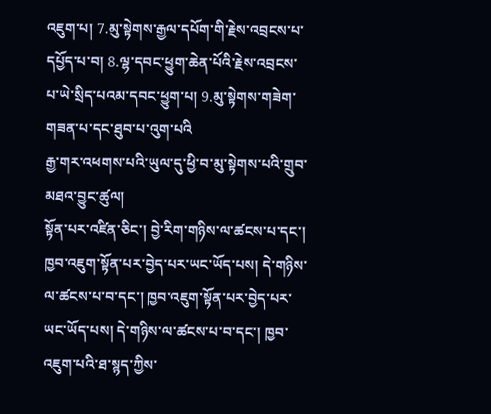འཇུག་པ། 7.མུ་སྟེགས་རྒྱལ་དཔོག་གི་རྗེས་འབྲངས་པ་དཔྱོད་པ་བ། 8.ལྷ་དབང་ཕྱུག་ཆེན་པོའི་རྗེས་འབྲངས་པ་ཡེ་སྲིད་པའམ་དབང་ཕྱུག་པ། 9.མུ་སྟེགས་གཟེག་གཟན་པ་དང་ཐུབ་པ་འུག་པའི
རྒྱ་གར་འཕགས་པའི་ཡུལ་དུ་ཕྱི་བ་མུ་སྟེགས་པའི་གྲུབ་མཐའ་བྱུང་ཚུལ།
སྟོན་པར་འཛིན་ཅིང་། བྱེ་རིག་གཉིས་ལ་ཚངས་པ་དང་། ཁྱབ་འཇུག་སྟོན་པར་བྱེད་པར་ཡང་ཡོད་པས། དེ་གཉིས་ལ་ཚངས་པ་བ་དང་། ཁྱབ་འཇུག་སྟོན་པར་བྱེད་པར་ཡང་ཡོད་པས། དེ་གཉིས་ལ་ཚངས་པ་བ་དང་། ཁྱབ་འཇུག་པའི་ཐ་སྙད་ཀྱིས་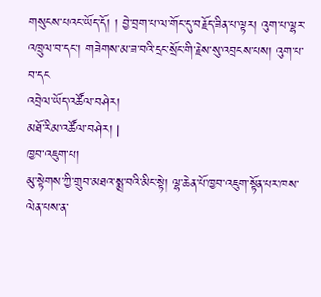གསུངས་པའང་ཡོད་དོ། ། བྱེ་བྲག་པ་ལ་གོང་དུ་བརྗོད་ཟིན་པ་ལྟར། འུག་པ་ལྷར་འཁྲུལ་བ་དང་། གཟེགས་མ་ཟ་བའི་དྲང་སྲོང་གི་རྗེས་སུ་འབྲངས་པས། འུག་པ་བ་དང
འབྲེལ་ཡོད་འཚོལ་བཤེར།
མཐོ་རིམ་འཚོལ་བཤེར། |
ཁྱབ་འཇུག་པ།
མུ་སྟེགས་ཀྱི་གྲུབ་མཐའ་སྨྲ་བའི་མིང་སྟེ། ལྷ་ཆེན་པོ་ཁྱབ་འཇུག་སྟོན་པར་ཁས་ལེན་པས་ན་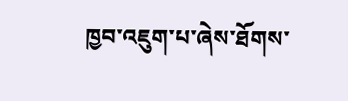ཁྱབ་འཇུག་པ་ཞེས་ཐོགས་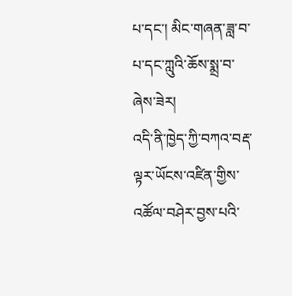པ་དང་། མིང་གཞན་ཟླ་བ་པ་དང་ཀླུའི་ཆོས་སྨྲ་བ་ཞེས་ཟེར།
འདི་ནི་ཁྱེད་ཀྱི་བཀའ་བརྡ་ལྟར་ཡོངས་འཛིན་གྱིས་འཚོལ་བཤེར་བྱས་པའི་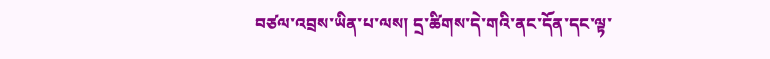བཙལ་འབྲས་ཡིན་པ་ལས། དྲ་ཚིགས་དེ་གའི་ནང་དོན་དང་ལྟ་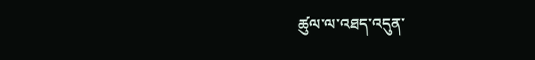ཚུལ་ལ་འཐད་འདུན་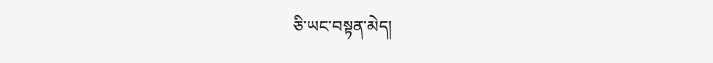ཅི་ཡང་བསྟན་མེད།